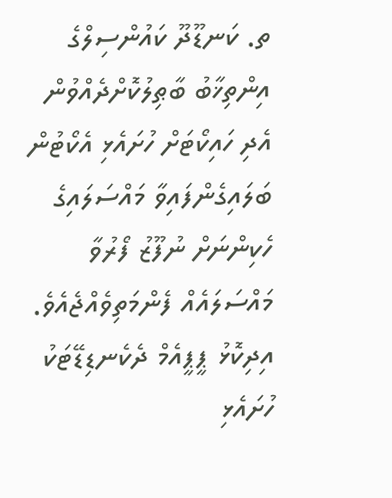ތ. ކަނޑޫދޫ ކައުންސިލްގެ އިންތިޚާބު ބާޠިލުކޮށްދެއްވުން އެދި ހައިކޯޓަށް ހުށައެޅި އެކޯޓުން ބަލައިގެންފައިވާ މައްސަލައިގެ ހެކިންނަށް ނުފޫޒު ފޯރުވާ މައްސަލައެއް ފެންމަތިވެއްޖެއެވެ.
އިދިކޮޅު ޕީޕީއެމް ދެކެނޑިޑޭޓަކު ހުށައެޅި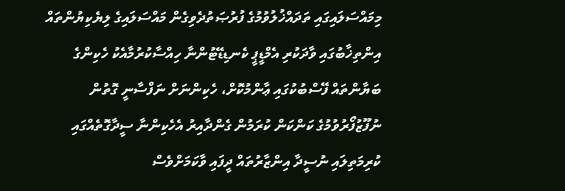މިމައްސަލައިގައި ތަދައްޚުލުވުމުގެ ފުރުޞަތުދެވިގެން މައްސަލައިގެ ލިޔެކިޔުންތައް އިންތިޚާބުގައި ވާދަކުރި އެމްޑީޕީ ކެނޑިޑޭޓުންނާ ހިއްސާކުރުމާއެކު ހެކިންގެ ބަޔާންތައް ފޭސްބުކުގައި ޢާންމުކޮށް، ހެކިންނަށް ނަފްސާނީ ގޮތުން ނުފޫޒުފޯރުވުމުގެ ކަންކަން ކުރަމުން ގެންދާއިރު އެހެކިންނާ ސީދާގޮތެއްގައި ކުރިމަތިލައި ނުސީދާ އިންޒާރުތައް ދީފައި ވާކަމަށްވެސް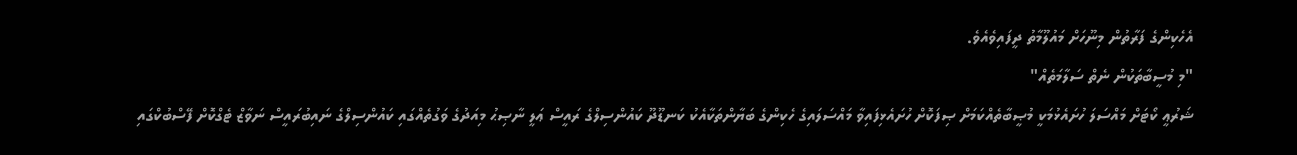އެހެކިންގެ ފަރާތުން މިނޫހަށް މައުލޫމާތު ދީފައިވެއެވެ.
"މި މުސީބާތަކުން ނެތް ސަލާމަތެއް"
ޝަރުޢީ ކޯޓަށް މައްސަލަ ހުށައެޅުމަކީ މުޞީބާތެއްކަމަށް ޞިފަކޮށް ހުށައެޅިފައިވާ މައްސަލައިގެ ހެކިންގެ ބަޔާންތަކާއެކު ކަނޑޫދޫ ކައުންސިލްގެ ރައީސް ޢަލީ ނާޞިޙު މިއަދުގެ ވަގުތެއްގައި ކައުންސިލްގެ ނައިބުރައީސް ނަވާޒް ޓެގްކޮށް ފޭސްބުކްގައި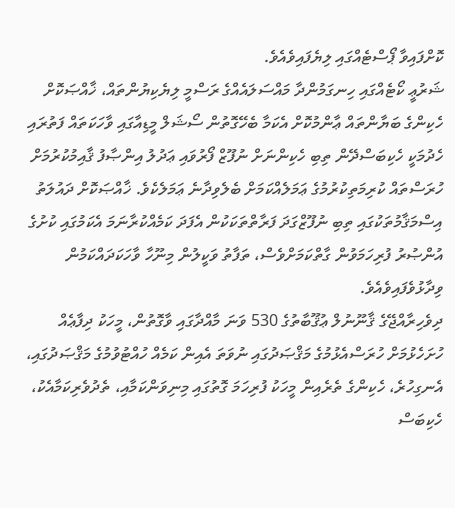ކޮށްފައިވާ ޕޯސްޓެއްގައި ލިޔެފައިވެއެވެ.
ޝަރުޢީ ކޯޓެއްގައި ހިނގަމުންދާ މައްސަލައެއްގެ ރަސްމީ ލިޔެކިޔުންތައް، ޚާއްޞަކޮށް ހެކިންގެ ބަޔާންތައް ޢާންމުކޮށް އެކަމާ ބެހޭގޮތުން ސޯޝަލް މީޑިއާގައި ވާހަކަތައް ފަތުރައި ހެދުމަކީ ހެކިބަސްދޭން ތިބި ހެކިންނަށް ނުފޫޒް ފޯރުވައި ޢަދުލު އިންޞާފު ޤާއިމުކުރުމަށް ހުރަސްތައް ކުރިމަތިކުރުމުގެ ޢަމަލެއްކަމަށް ބެލެވިދާނެ ޢަމަލެކެވެ. ޚާއްޞަކޮށް ދައުލަތު އިސްމަޤާމުތަކުގައި ތިބި ނުފޫޒްގަދަ ފަރާތްތަކަކުން އެފަދަ ކަމެއްކުރާނަމަ އެކަމުގައި ކުށުގެ އުންޞުރު ފުރިހަމަވުން ގާތްކަމަށްވެސް، ތަފާތު ވަކީލުން މިނޫހާ ވާހަކަދައްކަމުން ވިދާޅުވެފައިވެއެވެ.
ދިވެހިރާއްޖޭގެ ޤާނޫނުލް ޢުޤޫބާތުގެ 530 ވަނަ މާއްދާގައި ވާގޮތުން، މީހަކު ދިފާޢެއް ހުށަހެޅުމަށް ހުރަސްއެޅުމުގެ މަޤްޞަދުގައި ނުވަތަ އެއިން ކަމެއް ހުއްޓުވުމުގެ މަޤްޞަދުގައި، އެނގިހުރެ، ހެކިންގެ ތެރެއިން މީހަކު ފުރިހަމަ ގޮތުގައި މިނިވަންކަމާއި، ތެދުވެރިކަމާއެކު، ހެކިބަސް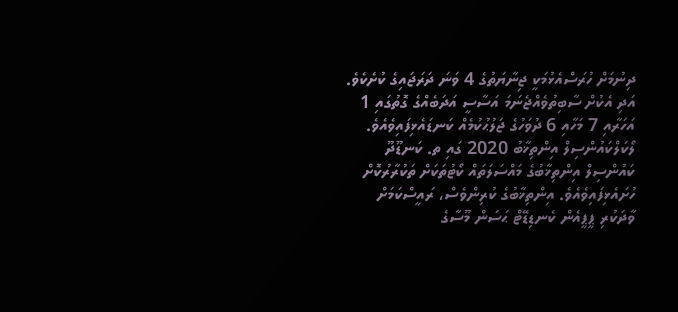ދިނުމަށް ހުރަސްއެޅުމަކީ ޖިނާޔަތުގެ 4 ވަނަ ދަރަޖައިގެ ކުށެކެވެ. އަދި އެކުށް ސާބިތުވެއްޖެނަމަ އަސާސީ އަދަބެއްގެ ގޮތުގައި 1 އަހަރާއި 7 މަހާއި 6 ދުވަހުގެ ޖަލުޙުކުމެއް ކަނޑައެޅިފައިވެއެވެ.
ލޯކަލްކައުންސިލް އިންތިޚާބު 2020 ގައި ތ. ކަނޑޫދޫ ކައުންސިލް އިންތިޚާބުގެ މައްސަލަތައް ކޯޓުތަކަށް ތަކުރާރުކޮށް ހުށައެޅިފައިވެއެވެ. އިންތިޚާބުގެ ކުރިންވެސް، ރައީސްކަމަށް ވާދަކުރި ޕީޕީއެން ކެނޑިޑޭޓް ޙަސަން މޫސާގެ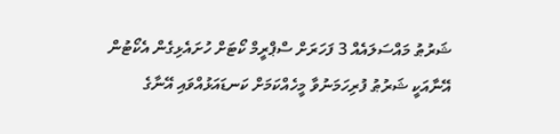ޝަރުޠު މައްސަލައެއް 3 ފަހަރަށް ސްޕްރީމް ކޯޓަށް ހުށައެޅިގެން އެކޯޓުން އޭނާއަކީ ޝަރުޠު ފުރިހަމަނުވާ މީހެއްކަމަށް ކަނޑައަޅުއްވައި އޭނާގެ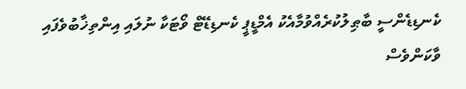ކެނޑިޑެންސީ ބާޠިލުކުރެއްވުމާއެކު އެމްޑީޕީ ކެނޑިޑޭޓް ވޯޓަކާ ނުލައި އިންތިޚާބުވެފައި ވާކަންވެސް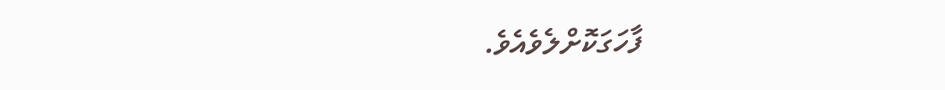ފާހަގަކޮށްލެވެއެވެ.